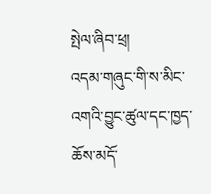སྤེལ་ཞིབ་ཕྲ།
འདམ་གཞུང་གི་ས་མིང་འགའི་བྱུང་ཚུལ་དང་ཁྱད་ཆོས་མདོ་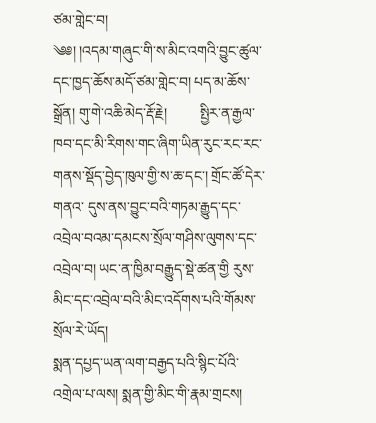ཙམ་གླེང་བ།
༄༅། །འདམ་གཞུང་གི་ས་མིང་འགའི་བྱུང་ཚུལ་དང་ཁྱད་ཆོས་མདོ་ཙམ་གླེང་བ། པད་མ་ཆོས་སྒྲོན། གུ་གེ་འཆི་མེད་རྡོ་རྗེ།         སྤྱིར་ན་རྒྱལ་ཁབ་དང་མི་རིགས་གང་ཞིག་ཡིན་རུང་རང་རང་གནས་སྡོད་བྱེད་ཁུལ་གྱི་ས་ཆ་དང་། གྲོང་ཚོ་དེར་གནའ་ དུས་ནས་བྱུང་བའི་གཏམ་རྒྱུད་དང་འབྲེལ་བའམ་དམངས་སྲོལ་གཤིས་ལུགས་དང་འབྲེལ་བ། ཡང་ན་ཁྱིམ་བརྒྱུད་སྡེ་ཚན་གྱི རུས་མིང་དང་འབྲེལ་བའི་མིང་འདོགས་པའི་གོམས་སྲོལ་རེ་ཡོད།
སྨན་དཔྱད་ཡན་ལག་བརྒྱད་པའི་སྙིང་པོའི་འགྲེལ་པ་ལས། སྨན་གྱི་མིང་གི་རྣམ་གྲངས།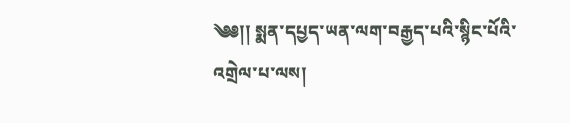༄༅།། སྨན་དཔྱད་ཡན་ལག་བརྒྱད་པའི་སྙིང་པོའི་འགྲེལ་པ་ལས།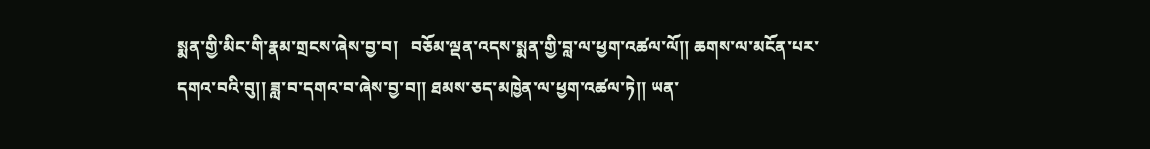སྨན་གྱི་མིང་གི་རྣམ་གྲངས་ཞེས་བྱ་བ།   བཅོམ་ལྡན་འདས་སྨན་གྱི་བླ་ལ་ཕྱག་འཚལ་ལོ།། ཆགས་ལ་མངོན་པར་དགའ་བའི་བུ།། ཟླ་བ་དགའ་བ་ཞེས་བྱ་བ།། ཐམས་ཅད་མཁྱེན་ལ་ཕྱག་འཚལ་ཏེ།། ཡན་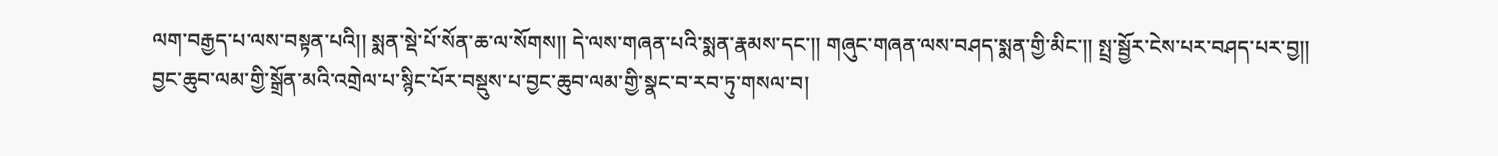ལག་བརྒྱད་པ་ལས་བསྟན་པའི།། སྨན་སྡེ་པོ་སོན་ཆ་ལ་སོགས།། དེ་ལས་གཞན་པའི་སྨན་རྣམས་དང་།། གཞུང་གཞན་ལས་བཤད་སྨན་གྱི་མིང་།། སྤྲ་སྦྱོར་ངེས་པར་བཤད་པར་བྱ།།
བྱང་ཆུབ་ལམ་གྱི་སྒྲོན་མའི་འགྲེལ་པ་སྙིང་པོར་བསྡུས་པ་བྱང་ཆུབ་ལམ་གྱི་སྣང་བ་རབ་ཏུ་གསལ་བ།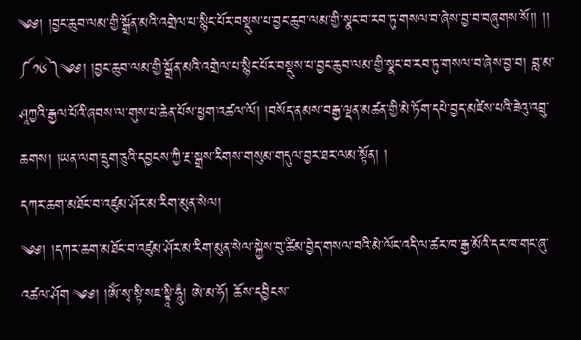༄༅། །བྱང་ཆུབ་ལམ་གྱི་སྒྲོན་མའི་འགྲེལ་པ་སྙིང་པོར་བསྡུས་པ་བྱང་ཆུབ་ལམ་གྱི་སྣང་བ་རབ་ཏུ་གསལ་བ་ཞེས་བྱ་བ་བཞུགས་སོ།། །།     ༼༡༦༽༄༅། །བྱང་ཆུབ་ལམ་གྱི་སྒྲོན་མའི་འགྲེལ་པ་སྙིང་པོར་བསྡུས་པ་བྱང་ཆུབ་ལམ་གྱི་སྣང་བ་རབ་ཏུ་གསལ་བ་ཞེས་བྱ་བ། བླ་མ་ཤཱཀྱའི་རྒྱལ་པོའི་ཞབས་ལ་གུས་པ་ཆེན་པོས་ཕྱག་འཚལ་ལོ། །བསོད་ནམས་བརྒྱ་ལྡན་མཚན་གྱི་མེ་ཏོག་དཔེ་བྱད་མཛེས་པའི་ཟེའུ་འབྲུ་ཆགས། །ཡན་ལག་དྲུག་ཅུའི་དབྱངས་ཀྱི་རྔ་སྒྲས་རིགས་གསུམ་གདུལ་བྱར་ཐར་ལམ་སྟོན། །
དཀར་ཆག་མཐོང་བ་འཛུམ་ཤོར་མ་རིག་མུན་སེལ།
༄༅། །དཀར་ཆག་མཐོང་བ་འཛུམ་ཤོར་མ་རིག་མུན་སེལ་སྐྱེས་བུ་ཚིམ་བྱེད་གསལ་བའི་མེ་ལོང་འདི་ལ་ཚར་ཁ་རྒྱ་མོའི་དར་ཁ་གང་ཞུ་འཚལ་ཤོག ༄༅། །ཨོཾ་སྭ་སྟི་སཇ་སྟཱི་ཧཱུྃ། ཨེ་མ་ཧོ། ཆོས་དབྱིངས་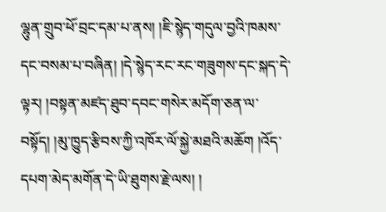ལྷུན་གྲུབ་ཕོ་བྲང་དམ་པ་ནས། །ཇི་སྙེད་གདུལ་བྱའི་ཁམས་དང་བསམ་པ་བཞིན། །དེ་སྙེད་རང་རང་གཟུགས་དང་སྐད་དེ་ལྟར། །བསྟན་མཛད་ཐུབ་དབང་གསེར་མདོག་ཅན་ལ་བསྟོད། །མུ་ཁྱུད་རྩིབས་ཀྱི་འཁོར་ལོ་སྐྱེ་མཐའི་མཆོག །འོད་དཔག་མེད་མགོན་དེ་ཡི་ཐུགས་རྗེ་ལས། །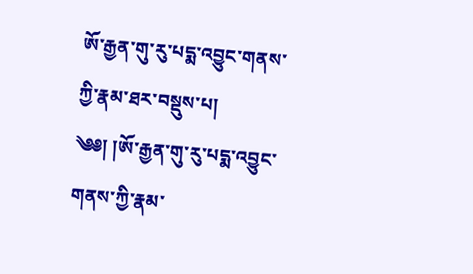ཨོ་རྒྱན་གུ་རུ་པདྨ་འབྱུང་གནས་ཀྱི་རྣམ་ཐར་བསྡུས་པ།
༄༅། །ཨོ་རྒྱན་གུ་རུ་པདྨ་འབྱུང་གནས་ཀྱི་རྣམ་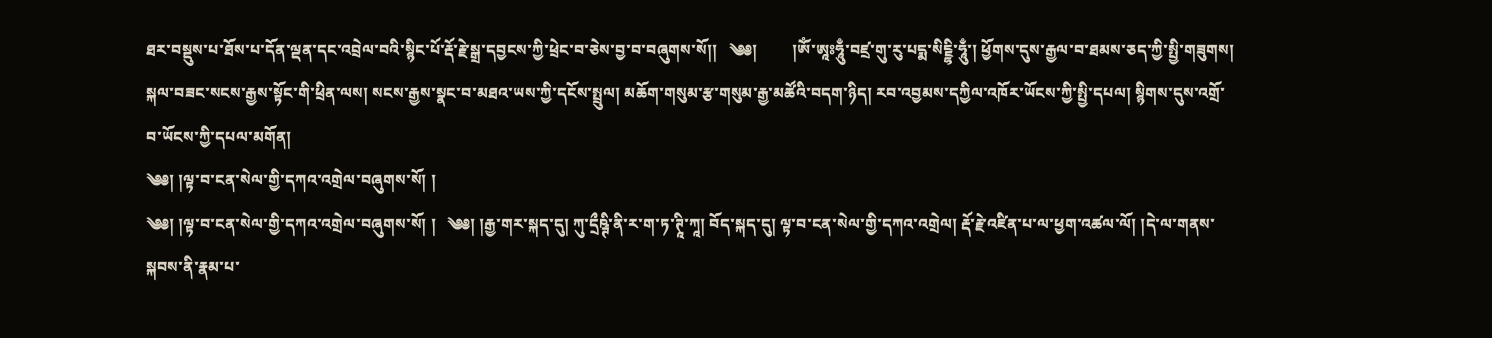ཐར་བསྡུས་པ་ཐོས་པ་དོན་ལྡན་དང་འབྲེལ་བའི་སྙིང་པོ་རྡོ་རྗེ་སྒྲ་དབྱངས་ཀྱི་ཕྲེང་བ་ཅེས་བྱ་བ་བཞུགས་སོ།།   ༄༅།         །ཨོཾ་ཨཱཿཧཱུྃ་བཛྲ་གུ་རུ་པདྨ་སིངྔྷི་ཧཱུྃ་། ཕྱོགས་དུས་རྒྱལ་བ་ཐམས་ཅད་ཀྱི་སྤྱི་གཟུགས། སྐལ་བཟང་སངས་རྒྱས་སྟོང་གི་ཕྲིན་ལས། སངས་རྒྱས་སྣང་བ་མཐའ་ཡས་ཀྱི་དངོས་སྤྲུལ། མཆོག་གསུམ་རྩ་གསུམ་རྒྱ་མཚོའི་བདག་ཉིད། རབ་འབྱམས་དཀྱིལ་འཁོར་ཡོངས་ཀྱི་སྤྱི་དཔལ། སྙིགས་དུས་འགྲོ་བ་ཡོངས་ཀྱི་དཔལ་མགོན།
༄༅། །ལྟ་བ་ངན་སེལ་གྱི་དཀའ་འགྲེལ་བཞུགས་སོ། །
༄༅། །ལྟ་བ་ངན་སེལ་གྱི་དཀའ་འགྲེལ་བཞུགས་སོ། །   ༄༅། །རྒྱ་གར་སྐད་དུ། ཀུ་དྲྀཥྚི་ནི་ར་ག་ཏ་ཊཱི་ཀཱ། བོད་སྐད་དུ། ལྟ་བ་ངན་སེལ་གྱི་དཀའ་འགྲེལ། རྡོ་རྗེ་འཛིན་པ་ལ་ཕྱག་འཚལ་ལོ། །དེ་ལ་གནས་སྐབས་ནི་རྣམ་པ་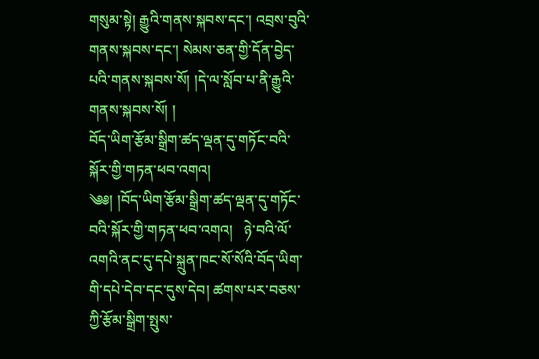གསུམ་སྟེ། རྒྱུའི་གནས་སྐབས་དང་། འབྲས་བུའི་གནས་སྐབས་དང་། སེམས་ཅན་གྱི་དོན་བྱེད་པའི་གནས་སྐབས་སོ། །དེ་ལ་སློབ་པ་ནི་རྒྱུའི་གནས་སྐབས་སོ། །
བོད་ཡིག་རྩོམ་སྒྲིག་ཚད་ལྡན་དུ་གཏོང་བའི་སྐོར་གྱི་གཏན་ཕབ་འགའ།
༄༅། །བོད་ཡིག་རྩོམ་སྒྲིག་ཚད་ལྡན་དུ་གཏོང་བའི་སྐོར་གྱི་གཏན་ཕབ་འགའ།   ཉེ་བའི་ལོ་འགའི་ནང་དུ་དཔེ་སྐྲུན་ཁང་སོ་སོའི་བོད་ཡིག་གི་དཔེ་དེབ་དང་དུས་དེབ། ཚགས་པར་བཅས་ཀྱི་རྩོམ་སྒྲིག་སྤུས་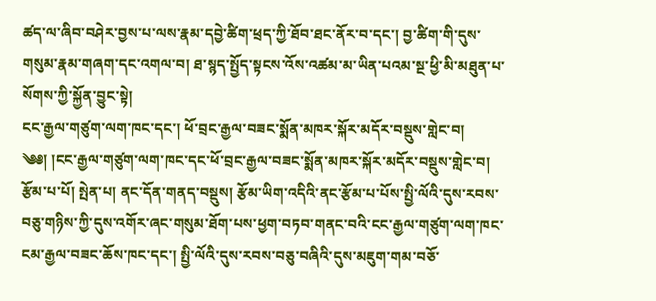ཚད་ལ་ཞིབ་བཤེར་བྱས་པ་ལས་རྣམ་དབྱེ་ཚིག་ཕྲད་ཀྱི་ཐོབ་ཐང་ནོར་བ་དང་། བྱ་ཚིག་གི་དུས་གསུམ་རྣམ་གཞག་དང་འགལ་བ། ཐ་སྙད་སྤྱོད་སྟངས་འོས་འཚམ་མ་ཡིན་པའམ་སྔ་ཕྱི་མི་མཐུན་པ་སོགས་ཀྱི་སྐྱོན་བྱུང་སྟེ།
ངང་རྒྱལ་གཙུག་ལག་ཁང་དང་། ཕོ་བྲང་རྒྱལ་བཟང་སྨོན་མཁར་སྐོར་མདོར་བསྡུས་གླེང་བ།
༄༅། །ངང་རྒྱལ་གཙུག་ལག་ཁང་དང་ཕོ་བྲང་རྒྱལ་བཟང་སྨོན་མཁར་སྐོར་མདོར་བསྡུས་གླེང་བ། རྩོམ་པ་པོ། སྤེན་པ། ནང་དོན་གནད་བསྡུས། རྩོམ་ཡིག་འདིའི་ནང་རྩོམ་པ་པོས་སྤྱི་ལོའི་དུས་རབས་བཅུ་གཉིས་ཀྱི་དུས་འགོར་ཞང་གསུམ་ཐོག་པས་ཕྱག་བཏབ་གནང་བའི་ངང་རྒྱལ་གཙུག་ལག་ཁང་ངམ་རྒྱལ་བཟང་ཆོས་ཁང་དང་། སྤྱི་ལོའི་དུས་རབས་བཅུ་བཞིའི་དུས་མཇུག་གམ་བཅོ་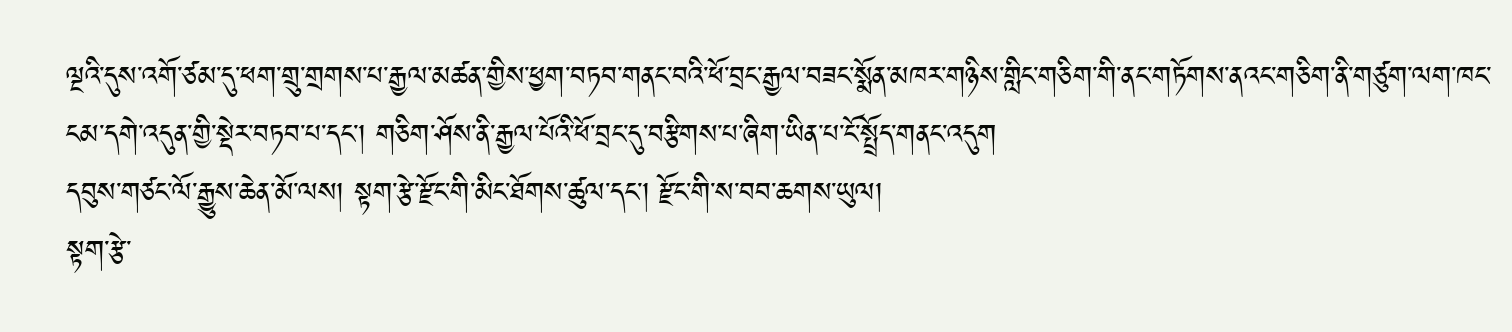ལྔའི་དུས་འགོ་ཙམ་དུ་ཕག་གྲུ་གྲགས་པ་རྒྱལ་མཚན་གྱིས་ཕྱག་བཏབ་གནང་བའི་ཕོ་བྲང་རྒྱལ་བཟང་སྨོན་མཁར་གཉིས་གླིང་གཅིག་གི་ནང་གཏོགས་ནའང་གཅིག་ནི་གཙུག་ལག་ཁང་ངམ་དགེ་འདུན་གྱི་སྡེར་བཏབ་པ་དང་། གཅིག་ཤོས་ནི་རྒྱལ་པོའི་ཕོ་བྲང་དུ་བརྩིགས་པ་ཞིག་ཡིན་པ་ངོ་སྤྲོད་གནང་འདུག
དབུས་གཙང་ལོ་རྒྱུས་ཆེན་མོ་ལས། སྟག་རྩེ་རྫོང་གི་མིང་ཐོགས་ཚུལ་དང་། རྫོང་གི་ས་བབ་ཆགས་ཡུལ།
སྟག་རྩེ་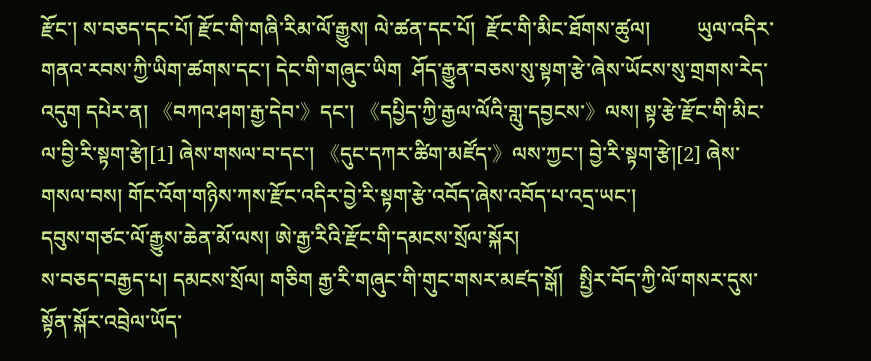རྫོང་། ས་བཅད་དང་པོ། རྫོང་གི་གཞི་རིམ་ལོ་རྒྱུས། ལེ་ཚན་དང་པོ།  རྫོང་གི་མིང་ཐོགས་ཚུལ།         ཡུལ་འདིར་གནའ་རབས་ཀྱི་ཡིག་ཚགས་དང་། དེང་གི་གཞུང་ཡིག  ཤོད་རྒྱུན་བཅས་སུ་སྟག་རྩེ་ཞེས་ཡོངས་སུ་གྲགས་རེད་འདུག དཔེར་ན། 《བཀའ་ཤག་རྒྱ་དེབ་》དང་། 《དཔྱིད་ཀྱི་རྒྱལ་ལོའི་གླུ་དབྱངས་》ལས། སྟ་རྩེ་རྫོང་གི་མིང་ལ་བྱི་རི་སྟག་རྩེ།[1] ཞེས་གསལ་བ་དང་། 《དུང་དཀར་ཚིག་མཛོད་》ལས་ཀྱང་། བྱེ་རི་སྟག་རྩེ།[2] ཞེས་གསལ་བས། གོང་འོག་གཉིས་ཀས་རྫོང་འདིར་བྱེ་རི་སྟག་རྩེ་འབོད་ཞེས་འབོད་པ་འདྲ་ཡང་།
དབུས་གཙང་ལོ་རྒྱུས་ཆེན་མོ་ལས། ཨེ་རྒྱ་རིའི་རྫོང་གི་དམངས་སྲོལ་སྐོར།
ས་བཅད་བརྒྱད་པ། དམངས་སྲོལ། གཅིག རྒྱ་རི་གཞུང་གི་གུང་གསར་མཛད་སྒོ།   སྤྱིར་བོད་ཀྱི་ལོ་གསར་དུས་སྟོན་སྐོར་འབྲེལ་ཡོད་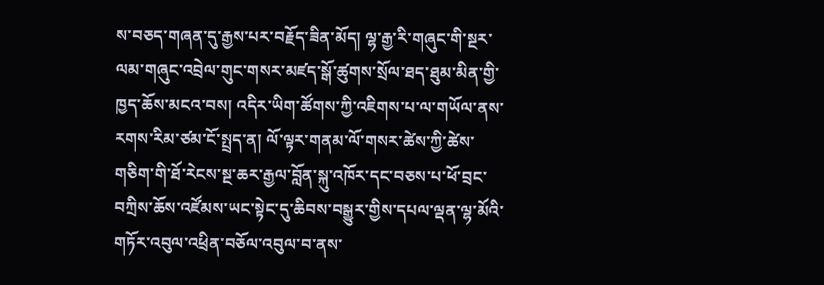ས་བཅད་གཞན་དུ་རྒྱས་པར་བརྗོད་ཟིན་མོད། ལྷ་རྒྱ་རི་གཞུང་གི་སྔར་ལམ་གཞུང་འབྲེལ་གུང་གསར་མཛད་སྒོ་ཚུགས་སྲོལ་ཐད་ཐུམ་མིན་གྱི་ཁྱད་ཆོས་མངའ་བས། འདིར་ཡིག་ཚོགས་ཀྱི་འཇིགས་པ་ལ་གཡོལ་ནས་རགས་རིམ་ཙམ་ངོ་སྤྲད་ན། ལོ་ལྟར་གནམ་ལོ་གསར་ཚེས་ཀྱི་ཚེས་གཅིག་གི་ཐོ་རེངས་སྔ་ཆར་རྒྱལ་བློན་སྐུ་འཁོར་དང་བཅས་པ་ཕོ་བྲང་བཀྲིས་ཆོས་འཛོམས་ཡང་སྟེང་དུ་ཆིབས་བསྒྱུར་གྱིས་དཔལ་ལྡན་ལྷ་མོའི་གཏོར་འབུལ་འཕྲིན་བཅོལ་འབུལ་བ་ནས་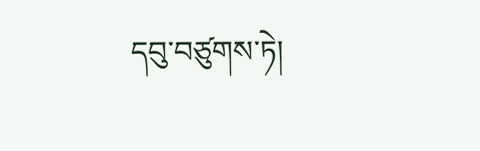དབུ་བཙུགས་ཏེ།